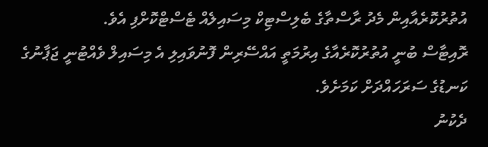އުތުރުކޮރެއާއިން މެދު ރާސްތާގެ ބެލިސްޓިކް މިސައިލެއް ޓެސްޓްކޮށްފި އެވެ.
ރޮއިޓާސް ބުނީ އުތުރުކޮރެއާގެ އިރުމަތީ އައްސޭރިން ފޮނުވައިލި އެ މިސައިލް ވެއްޓުނީ ޖަޕާނުގެ ކަނޑުގެ ސަރަހައްދަށް ކަމަށެވެ.
ދެކުނު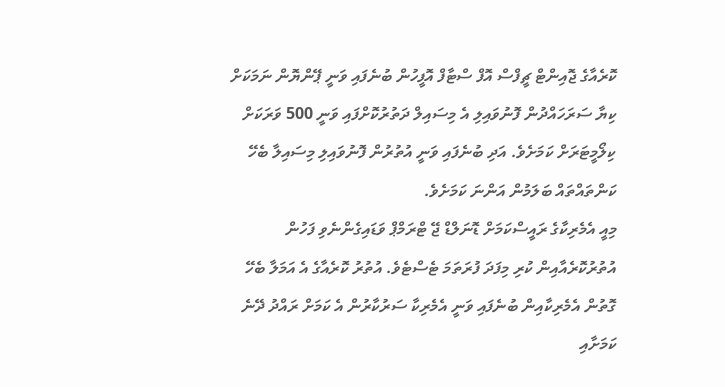ކޮރެއާގެ ޖޮއިންޓް ޗީފްސް އޮފް ސްޓާފް އޮފީހުން ބުނެފައި ވަނީ ޕޭންޔޮން ނަމަކަށް ކިޔާ ސަރަހައްދުން ފޮނުވައިލި އެ މިސައިލް ދަތުރުކޮށްފައި ވަނީ 500 ވަރަކަށް ކިލޯމީޓަރަށް ކަމަށެވެ. އަދި ބުނެފައި ވަނީ އުތުރުން ފޮނުވައިލި މިސައިލާ ބެހޭ ކަންތައްތައް ބަލަމުން އަންނަ ކަމަށެވެ.
މިއީ އެމެރިކާގެ ރައީސްކަމަށް ޑޮނަލްޑް ޖޭ ޓްރަމްޕް ވަޑައިގެންނެވި ފަހުން އުތުރުކޮރެއާއިން ކުރި މިފަދަ ފުރަތަމަ ޓެސްޓެވެ. އުތުރު ކޮރެއާގެ އެ އަމަލާ ބެހޭ ގޮތުން އެމެރިކާއިން ބުނެފައި ވަނީ އެމެރިކާ ސަރުކާރުން އެ ކަމަށް ރައްދު ދޭނެ ކަމަށާއި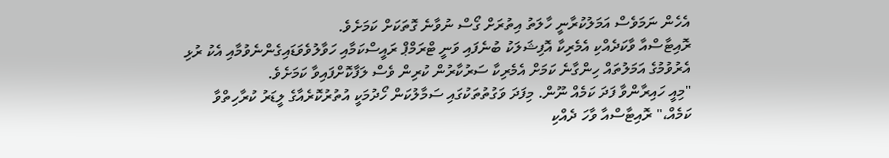އެހެން ނަމަވެސް އަމަލުކުރާނީ ހާލަތު އިތުރަށް ގޯސް ނުވާނެ ގޮތަކަށް ކަމަށެވެ.
ރޮއިޓާސްއާ ވާކަދެއްކި އެމެރިކާ އޮފިޝަލަކު ބުނެފައި ވަނީ ޓްރަމްޕް ރައީސްކަމާއި ހަވާލުވެވަޑައިގެންނެވުމާއި އެކު ރުޅި އެރުވުމުގެ އަމަލުތައް ހިންގާނެ ކަމަށް އެމެރިކާ ސަރުކާރުން ކުރިން ވެސް ލަފާކޮށްފައިވާ ކަމަށެވެ.
"މިއީ ހައިރާންވާ ފަދަ ކަމެއް ނޫން. މިފަދަ ވަގުތުތަކުގައި ސަމާލުކަން ހޯދުމަކީ އުތުރުކޮރެއާގެ ލީޑަރު ކުރާހިތްވާ ކަމެއް،" ރޮއިޓާސްއާ ވާހަ ދެއްކި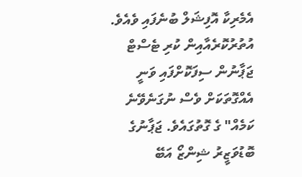އެމެރިކާ އޮފިޝަލް ބުނެފައި ވެއެވެ.
އުތުރުކޮރެއާއިން ކުރި ޓެސްޓް ޖަޕާނުން ސިފަކޮށްފައި ވަނީ އެއްގޮތަކަށް ވެސް ނުގަނެވޭނެ ކަމެއް" ގެ ގޮތުގައެވެ. ޖަޕާނުގެ ބޮޑުވަޒީރު ޝިންޒޯ އަބޭ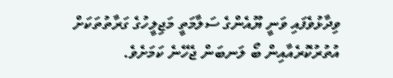ވިދާޅުވެފައި ވަނީ ޔޫއެންގެ ސަލާމަތީ މަޖިލީހުގެ ގަރާތުތަކަށް އުތުރުކޮރެއާއިން ބޯ ލަނބަން ޖެހޭނެ ކަމަށެވެ.